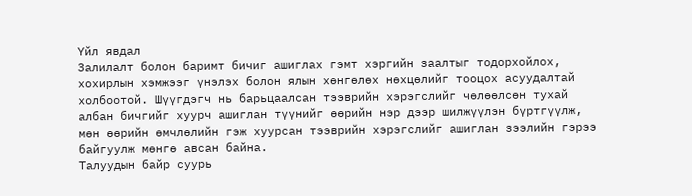Үйл явдал
Залилалт болон баримт бичиг ашиглах гэмт хэргийн заалтыг тодорхойлох, хохирлын хэмжээг үнэлэх болон ялын хөнгөлөх нөхцөлийг тооцох асуудалтай холбоотой. Шүүгдэгч нь барьцаалсан тээврийн хэрэгслийг чөлөөлсөн тухай албан бичгийг хуурч ашиглан түүнийг өөрийн нэр дээр шилжүүлэн бүртгүүлж, мөн өөрийн өмчлөлийн гэж хуурсан тээврийн хэрэгслийг ашиглан зээлийн гэрээ байгуулж мөнгө авсан байна.
Талуудын байр суурь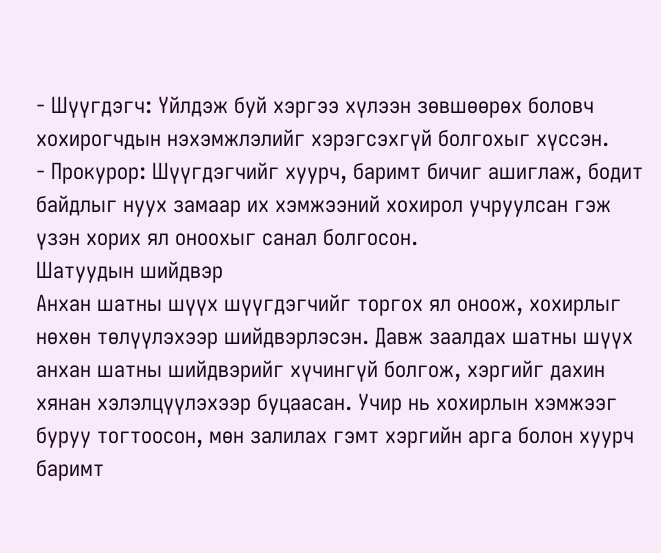- Шүүгдэгч: Үйлдэж буй хэргээ хүлээн зөвшөөрөх боловч хохирогчдын нэхэмжлэлийг хэрэгсэхгүй болгохыг хүссэн.
- Прокурор: Шүүгдэгчийг хуурч, баримт бичиг ашиглаж, бодит байдлыг нуух замаар их хэмжээний хохирол учруулсан гэж үзэн хорих ял оноохыг санал болгосон.
Шатуудын шийдвэр
Анхан шатны шүүх шүүгдэгчийг торгох ял оноож, хохирлыг нөхөн төлүүлэхээр шийдвэрлэсэн. Давж заалдах шатны шүүх анхан шатны шийдвэрийг хүчингүй болгож, хэргийг дахин хянан хэлэлцүүлэхээр буцаасан. Учир нь хохирлын хэмжээг буруу тогтоосон, мөн залилах гэмт хэргийн арга болон хуурч баримт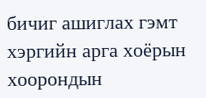бичиг ашиглах гэмт хэргийн арга хоёрын хоорондын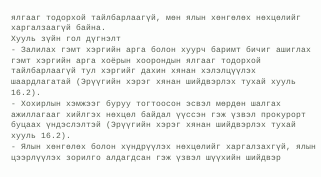ялгааг тодорхой тайлбарлаагүй, мөн ялын хөнгөлөх нөхцөлийг харгалзаагүй байна.
Хууль зүйн гол дүгнэлт
- Залилах гэмт хэргийн арга болон хуурч баримт бичиг ашиглах гэмт хэргийн арга хоёрын хоорондын ялгааг тодорхой тайлбарлаагүй тул хэргийг дахин хянан хэлэлцүүлэх шаардлагатай (Эрүүгийн хэрэг хянан шийдвэрлэх тухай хууль 16.2).
- Хохирлын хэмжээг буруу тогтоосон эсвэл мөрдөн шалгах ажиллагааг хийлгэх нөхцөл байдал үүссэн гэж үзвэл прокурорт буцаах үндэслэлтэй (Эрүүгийн хэрэг хянан шийдвэрлэх тухай хууль 16.2).
- Ялын хөнгөлөх болон хүндрүүлэх нөхцөлийг харгалзахгүй, ялын цээрлүүлэх зорилго алдагдсан гэж үзвэл шүүхийн шийдвэр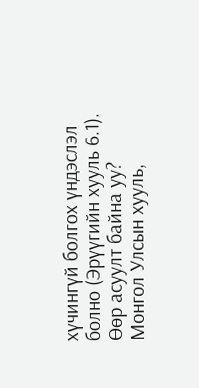хүчингүй болгох үндэслэл болно (Эрүүгийн хууль 6.1).
Өөр асуулт байна уу?
Монгол Улсын хууль,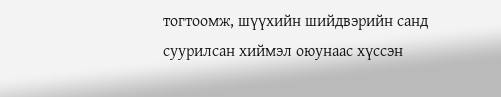тогтоомж, шүүхийн шийдвэрийн санд суурилсан хиймэл оюунаас хүссэн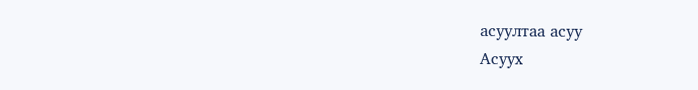асуултаа асуу
Асуух